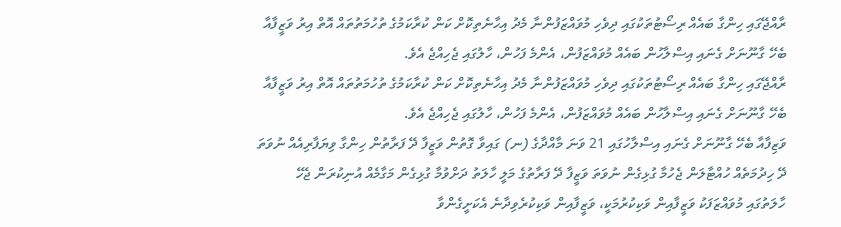ރާއްޖޭގައި ހިންގާ ބައެއް ރިސޯޓުތަކުގައި ދިވެހި މުވައްޒަފުންނާ މެދު އިހާނެތިކޮށް ކަން ކުރާކަމުގެ ތުހުމަތުތައް އޮތް އިރު ވަޒީފާއާ ބެހޭ ގާނޫނަށް ގެނައި އިސްލާހުން ބައެއް މުވައްޒަފުން، އެންމެ ފަހުން، ހާލުގައި ޖެހިއްޖެ އެވެ.
ރާއްޖޭގައި ހިންގާ ބައެއް ރިސޯޓުތަކުގައި ދިވެހި މުވައްޒަފުންނާ މެދު އިހާނެތިކޮށް ކަން ކުރާކަމުގެ ތުހުމަތުތައް އޮތް އިރު ވަޒީފާއާ ބެހޭ ގާނޫނަށް ގެނައި އިސްލާހުން ބައެއް މުވައްޒަފުން، އެންމެ ފަހުން، ހާލުގައި ޖެހިއްޖެ އެވެ.
ވަޒިފާއާ ބެހޭ ގާނޫނަށް ގެނައި އިސްލާހުގައި 21 ވަނަ މާއްދާގެ (ނ) ގައިވާ ގޮތުން ވަޒީފާ ދޭ ފަރާތުން ހިންގާ ވިޔަފާރިއެއް ނުވަތަ ދޭ ހިދުމަތެއް ހުއްޓާލަން ޖެހުމާ ގުޅިގެން ނުވަތަ ވަޒީފާ ދޭ ފަރާތުގެ މަލީ ހާލަތު ދަށްވުމާ ގުޅިގެން މަގާމެއް އުނިކުރަން ޖެހޭ ހާލަތުގައި މުވައްޒަފަކު ވަޒީފާއިން ވަކިކުރުމަކީ، ވަޒީފާއިން ވަކިކުރެވިދާނެ އެކަށީގެންވާ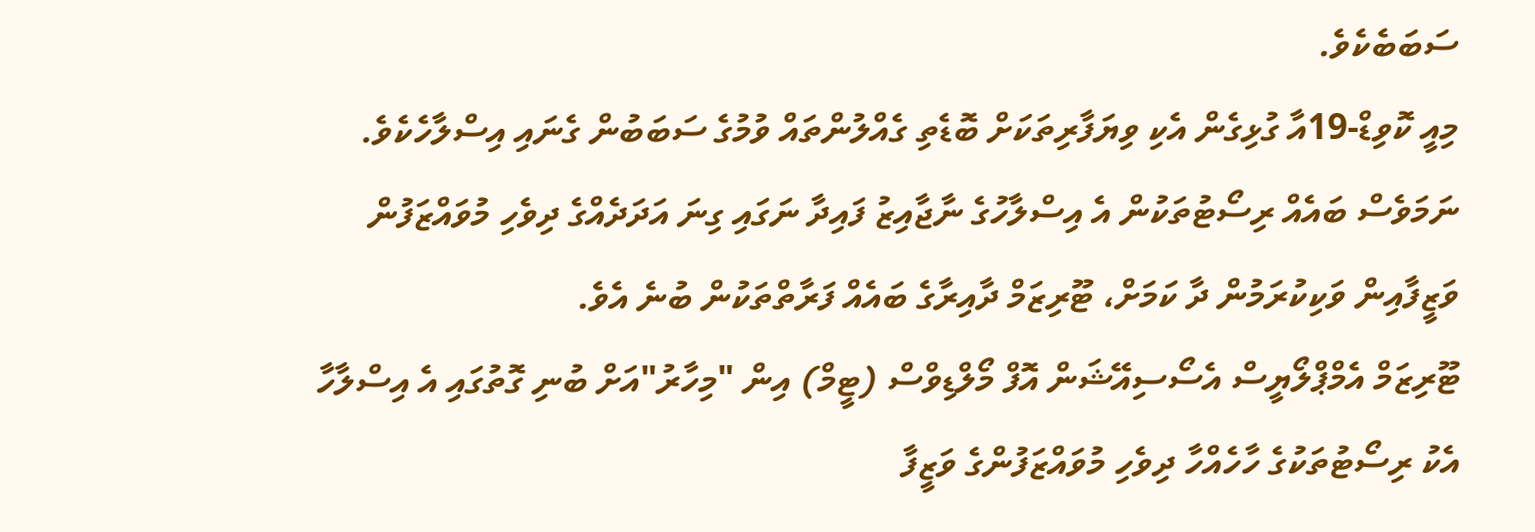ސަބަބެކެވެ.
މިއީ ކޮވިޑް-19އާ ގުޅިގެން އެކި ވިޔަފާރިތަކަށް ބޮޑެތި ގެއްލުންތައް ވުމުގެ ސަބަބުން ގެނައި އިސްލާހެކެވެ. ނަމަވެސް ބައެއް ރިސޯޓުތަކުން އެ އިސްލާހުގެ ނާޖާއިޒު ފައިދާ ނަގައި ގިނަ އަދަދެއްގެ ދިވެހި މުވައްޒަފުން ވަޒީފާއިން ވަކިކުރަމުން ދާ ކަމަށް، ޓޫރިޒަމް ދާއިރާގެ ބައެއް ފަރާތްތަކުން ބުނެ އެވެ.
ޓޫރިޒަމް އެމްޕްލޯޔީސް އެސޯސިއޭޝަން އޮފް މޯލްޑިވްސް (ޓީމް) އިން "މިހާރު"އަށް ބުނި ގޮތުގައި އެ އިސްލާހާ އެކު ރިސޯޓުތަކުގެ ހާހެއްހާ ދިވެހި މުވައްޒަފުންގެ ވަޒީފާ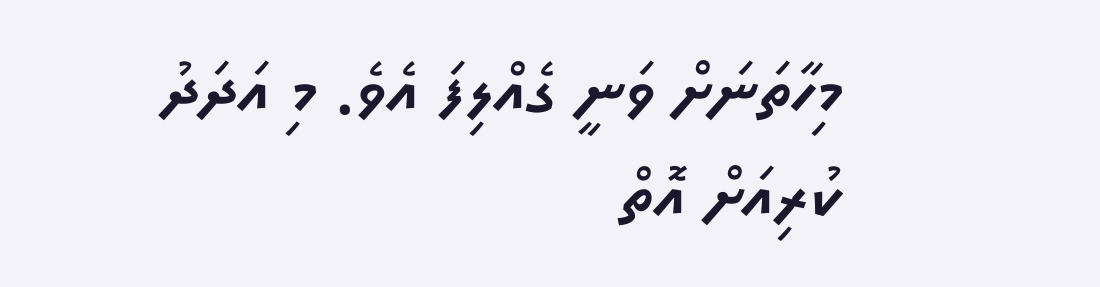މިހާތަނަށް ވަނީ ގެއްލިފަ އެވެ. މި އަދަދު ކުރިއަށް އޮތް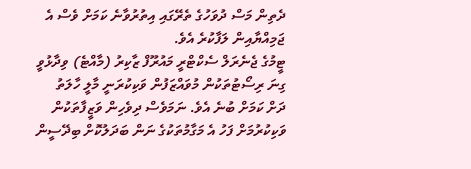ދެތިން މަސް ދުވަހުގެ ތެރޭގައި އިތުރުވާނެ ކަމަށް ވެސް އެ ޖަމިއްޔާއިން ލަފާކުރެ އެވެ.
ޓީމުގެ ޖެނެރަލް ސެކްޓްރީ މައުރޫފް ޒާކިރު (މާއްޓެ) ވިދާޅުވީ ގިނަ ރިސޯޓުތަކުން މުވައްޒަފުން ވަކިކުރަނީ މާލީ ހާލަތު ދަށް ކަމަށް ބުނެ އެވެ. ނަމަވެސް ދިވެހިން ވަޒީފާތަކުން ވަކިކުރުމަށް ފަހު އެ މަގާމުތަކުގެ ނަން ބަދަލުކޮށް ބިދޭސީން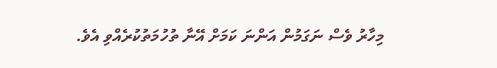މިހާރު ވެސް ނަގަމުން އަންނަ ކަމަށް އޭނާ ތުހުމަތުކުރެއްވި އެވެ.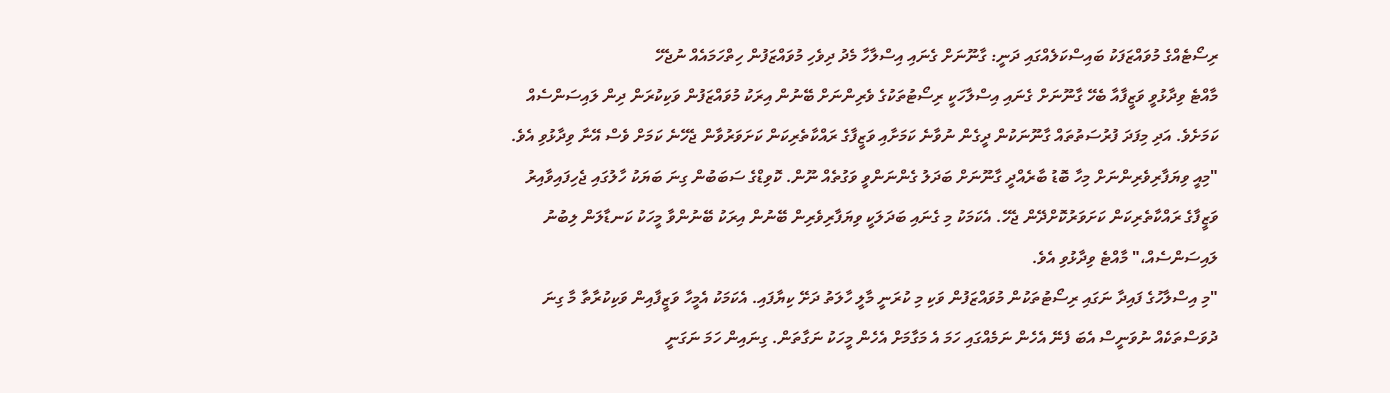ރިސޯޓެއްގެ މުވައްޒަފަކު ބައިސްކަލެއްގައި ދަނީ: ގާނޫނަށް ގެނައި އިސްލާހާ މެދު ދިވެހި މުވައްޒަފުން ހިތްހަމައެއް ނުޖެހޭ
މާއްޓެ ވިދާޅުވީ ވަޒީފާއާ ބެހޭ ގާނޫނަށް ގެނައި އިސްލާހަކީ ރިސޯޓުތަކުގެ ވެރިންނަށް ބޭނުން އިރަކު މުވައްޒަފުން ވަކިކުރަން ދިން ލައިސަންސެއް ކަމަށެވެ. އަދި މިފަދަ ފުރުސަތުތައް ގާނޫނަކުން ދީގެން ނުވާނެ ކަމަށާއި ވަޒީފާގެ ރައްކާތެރިކަން ކަށަވަރުވާން ޖެހޭނެ ކަމަށް ވެސް އޭނާ ވިދާޅުވި އެވެ.
"މިއީ ވިޔަފާރިވެރިންނަށް މިހާ ބޮޑު ބާރެއްދީ ގާނޫނަށް ބަދަލު ގެންނަންވީ ވަގުތެއް ނޫން. ކޮވިޑްގެ ސަބަބުން ގިނަ ބަޔަކު ހާލުގައި ޖެހިފައިވާއިރު ވަޒީފާގެ ރައްކާތެރިކަން ކަށަވަރުކޮށްދޭން ޖެހޭ. އެކަމަކު މި ގެނައި ބަދަލަކީ ވިޔަފާރިވެރިން ބޭނުން އިރަކު ބޭނުންވާ މީހަކު ކަނޑާލަން ލިބުނު ލައިސަންސެއް،" މާއްޓެ ވިދާޅުވި އެވެ.
"މި އިސްލާހުގެ ފައިދާ ނަގައި ރިސޯޓުތަކުން މުވައްޒަފުން ވަކި މި ކުރަނީ މާލީ ހާލަތު ދަށޭ ކިޔާފައި. އެކަމަކު އެމީހާ ވަޒީފާއިން ވަކިކުރާތާ މާ ގިނަ ދުވަސްތަކެއް ނުވަނީސް އެބަ ފެނޭ އެހެން ނަމެއްގައި ހަމަ އެ މަގާމަށް އެހެން މީހަކު ނަގާތަން. ގިނައިން ހަމަ ނަގަނީ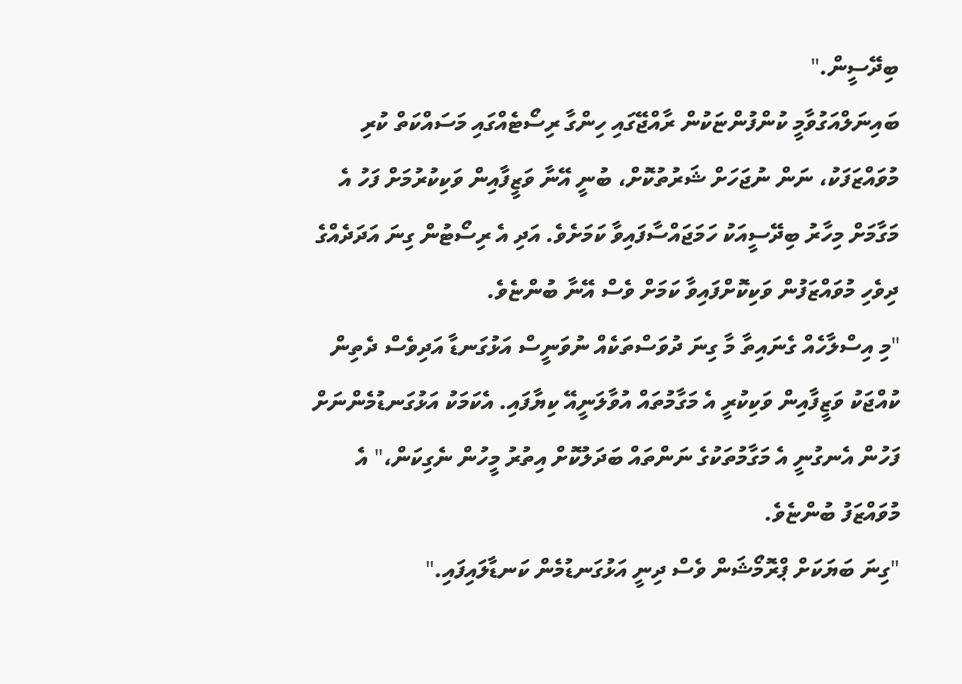ބިދޭސީން."
ބައިނަލްއަގުވާމީ ކުންފުންޏަކުން ރާއްޖޭގައި ހިންގާ ރިސޯޓެއްގައި މަސައްކަތް ކުރި މުވައްޒަފަކު، ނަން ނުޖަހަށް ޝަރުތުކޮށް، ބުނީ އޭނާ ވަޒީފާއިން ވަކިކުރުމަށް ފަހު އެ މަގާމަށް މިހާރު ބިދޭސީއަކު ހަމަޖައްސާފައިވާ ކަމަށެވެ. އަދި އެ ރިސޯޓުން ގިނަ އަދަދެއްގެ ދިވެހި މުވައްޒަފުން ވަކިކޮށްފައިވާ ކަމަށް ވެސް އޭނާ ބުންޏެވެ.
"މި އިސްލާހެއް ގެނައިތާ މާ ގިނަ ދުވަސްތަކެއް ނުވަނީސް އަޅުގަނޑާ އަދިވެސް ދެތިން ކުއްޖަކު ވަޒީފާއިން ވަކިކުރީ އެ މަގާމުތައް އުވާލަނީއޭ ކިޔާފައި. އެކަމަކު އަޅުގަނޑުމެންނަށް ފަހުން އެނގުނީ އެ މަގާމުތަކުގެ ނަންތައް ބަދަލުކޮށް އިތުރު މީހުން ނެގިކަން،" އެ މުވައްޒަފު ބުންޏެވެ.
"ގިނަ ބަޔަކަށް ޕްރޮމޯޝަން ވެސް ދިނީ އަޅުގަނޑުމެން ކަނޑާލައިފައި."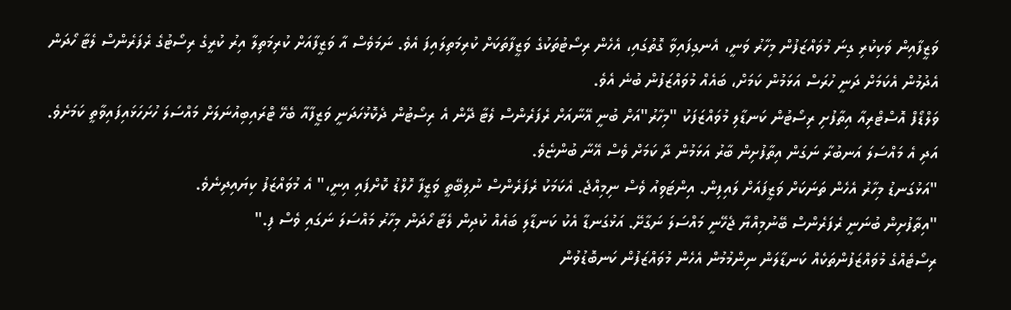ވަޒީފާއިން ވަކިކުރި ގިނަ މުވައްޒަފުން މިހާރު ވަނީ، އެނގިފައިވާ ގޮތުގައި، އެހެން ރިސޯޓުތަކުގެ ވަޒީފާތަކަށް ކުރިމަތިލައިފަ އެވެ. ނަމަވެސް އާ ވަޒީފާއަށް ކުރިމަތިލާ އިރު ކުރީގެ ރިސޯޓުގެ ރެފަރެންސް ލެޓާ ހޯދަން އެދުމުން އެކަމަށް ދަނީ ހުރަސް އަޅަމުން ކަމަށް، ބައެއް މުވައްޒަފުން ބުނެ އެވެ.
ވަލްޑޯފް އޮސްޓްރިއާ އިތާފުށި ރިސޯޓުން ކަނޑާލި މުވައްޒަފަކު "މިހާރު"އަށް ބުނީ އޭނާއަށް ރެފަރެންސް ލެޓާ ދޭން އެ ރިސޯޓުން ދެކޮޅުހަދަނީ ވަޒީފާއާ ބެހޭ ޓްރައިބިއުނަލަށް މައްސަލަ ހުށަހަޅައިފައިވާތީ ކަމަށެވެ. އަދި އެ މައްސަލަ އަނބުރާ ނަގަން އިތާފުށިން ބާރު އަޅަމުން ދާ ކަމަށް ވެސް އޭނާ ބުންޏެވެ.
"އަޅުގަނޑު މިހާރު އެހެން ތަނަކަށް ވަޒީފައަށް ލައިފިން. އިންޓަވިއު ވެސް ނިމިއްޖެ. އެކަމަކު ރެފަރެންސް ނުލިބޭތީ ވަޒީފާ ހޮލްޑު ކޮށްފައި އިނީ،" އެ މުވައްޒަފު ކިޔައިދިނެވެ.
"އިތާފުށިން ބުނަނީ ރެފަރެންސް ބޭނުމިއްޔާ ޖެހޭނީ މައްސަލަ ނަގާށޭ. އަޅުގަނޑާ އެކު ކަނޑާލި ބައެއް ކުދިން ލެޓާ ހޯދަން މިހާރު މައްސަލަ ނަގައި ވެސް ފި."
ރިސޯޓެއްގެ މުވައްޒަފުންތަކެއް ކަނޑާލަން ނިންމުމުން އެހެން މުވައްޒަފުން ކަނބޮޑުވުން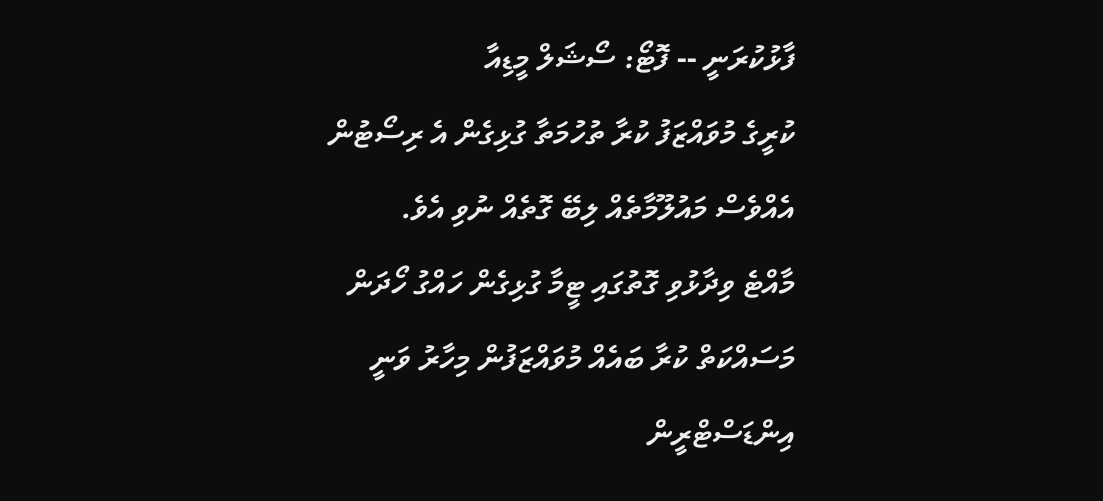ފާޅުކުރަނީ -- ފޮޓޯ: ސޯޝަލް މީޑިއާ
ކުރީގެ މުވައްޒަފު ކުރާ ތުހުމަތާ ގުޅިގެން އެ ރިސޯޓުން އެއްވެސް މައުލޫމާތެއް ލިބޭ ގޮތެއް ނުވި އެވެ.
މާއްޓެ ވިދާޅުވި ގޮތުގައި ޓީމާ ގުޅިގެން ހައްގު ހޯދަން މަސައްކަތް ކުރާ ބައެއް މުވައްޒަފުން މިހާރު ވަނީ އިންޑަސްޓްރީން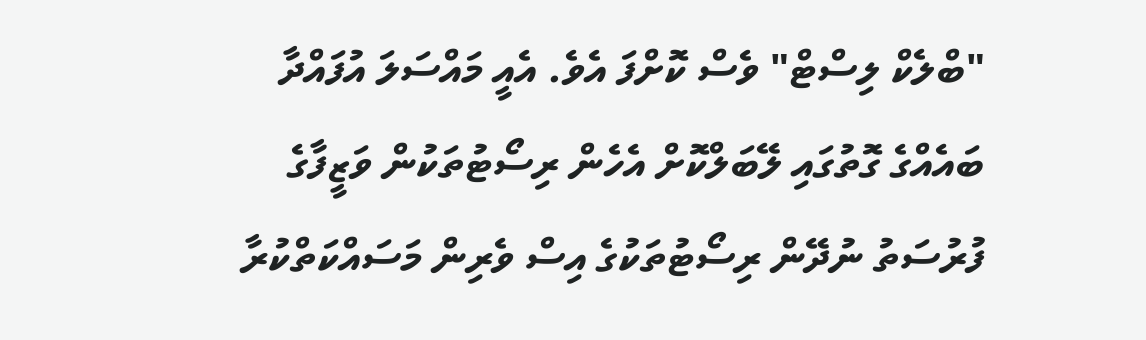"ބްލެކް ލިސްޓް" ވެސް ކޮށްފަ އެވެ. އެއީ މައްސަލަ އުފައްދާ ބައެއްގެ ގޮތުގައި ލޭބަލްކޮށް އެހެން ރިސޯޓުތަކުން ވަޒީފާގެ ފުރުސަތު ނުދޭން ރިސޯޓުތަކުގެ އިސް ވެރިން މަސައްކަތްކުރާ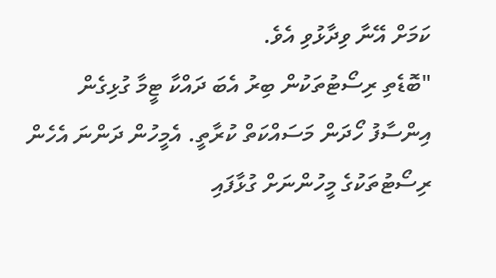ކަމަށް އޭނާ ވިދާޅުވި އެވެ.
"ބޮޑެތި ރިސޯޓުތަކުން ބިރު އެބަ ދައްކާ ޓީމާ ގުޅިގެން އިންސާފު ހޯދަން މަސައްކަތް ކުރާތީ. އެމީހުން ދަންނަ އެހެން ރިސޯޓުތަކުގެ މީހުންނަށް ގުޅާފައި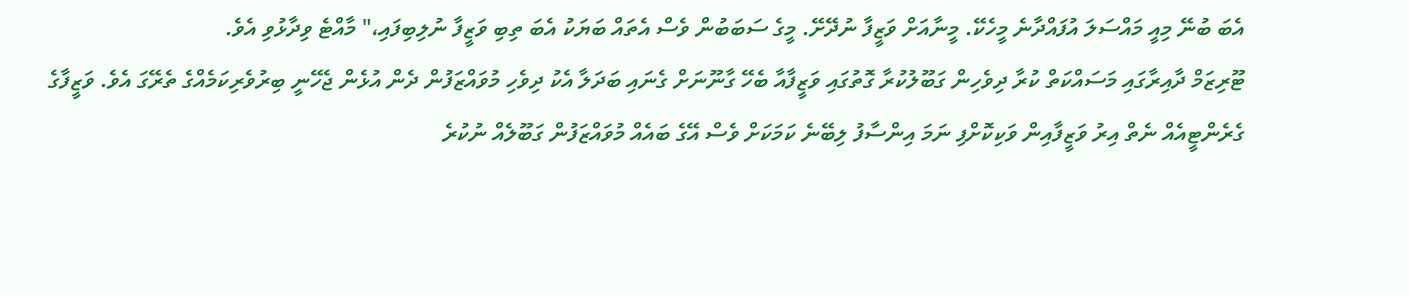އެބަ ބުނޭ މިއީ މައްސަލަ އުފައްދާނެ މީހެކޭ. މީނާއަށް ވަޒީފާ ނުދޭށޭ. މީގެ ސަބަބުން ވެސް އެތައް ބަޔަކު އެބަ ތިބި ވަޒީފާ ނުލިބިފައި،" މާއްޓެ ވިދާޅުވި އެވެ.
ޓޫރިޒަމް ދާއިރާގައި މަސައްކަތް ކުރާ ދިވެހިން ގަބޫލުކުރާ ގޮތުގައި ވަޒީފާއާ ބެހޭ ގާނޫނަށް ގެނައި ބަދަލާ އެކު ދިވެހި މުވައްޒަފުން ދެން އުޅެން ޖެހޭނީ ބިރުވެރިކަމެއްގެ ތެރޭގަ އެވެ. ވަޒީފާގެ ގެރެންޓީއެއް ނެތް އިރު ވަޒީފާއިން ވަކިކޮށްފި ނަމަ އިންސާފު ލިބޭނެ ކަމަކަށް ވެސް އޭގެ ބައެއް މުވައްޒަފުން ގަބޫލެއް ނުކުރެ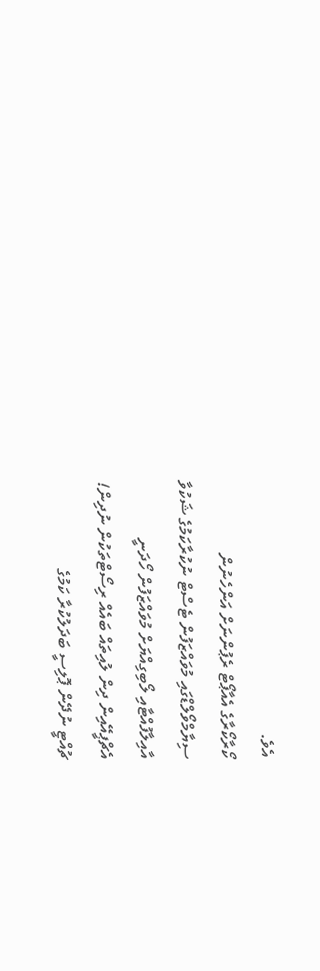އެވެ.
ކޯރާކޯރާގެ އެއާޕޯޓް ރެޕުންނަށް އަންހެނުން
ސިޔާމްވޯލްޑްގައި މުވައްޒަފުން ޓެސްޓް ނުކުރާކަމުގެ ޝަކުވާ
އާއިލާފުއްޓާއި ލޯބިގިއްޔަށް މުވައްޒަފުން ހޯދަނީ
އެޗްޕީއޭއިން ދިން ލުއިތައް ބައެއް ރިސޯޓްތަކުން ނުދިން!
ޗުއްޓީ ނުދޭން ޕޮލިސީ ބަދަލުކުރާ ކަމުގެ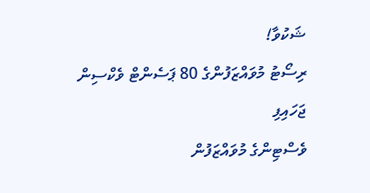ޝަކުވާ!
ރިސޯޓު މުވައްޒަފުންގެ 80 ޕަސެންޓް ވެކްސިން ޖަހައިފި
ވެސްޓިންގެ މުވައްޒަފުން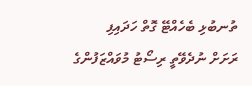ތުނބުޅި ބެހެއްޓޭ ގޮތް ހަދައިފި
ރަށަށް ނުދެވޭތީ ރިސޯޓު މުވައްޒަފުންގެ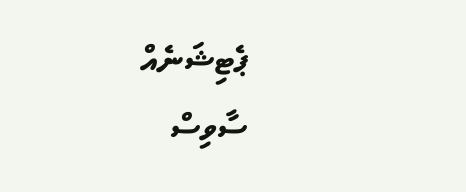ޕެޓިޝަނެއް
ސާވިސް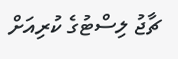ޗާޖު ލިސްޓުގެ ކުރިއަށް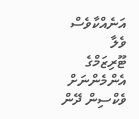އަނެއްކާވެސް ވެލާ
ޓޫރިޒަމްގެ އެންމެންނަށް ވެކްސިން ދޭން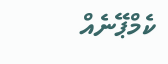ކެމްޕޭނެއް